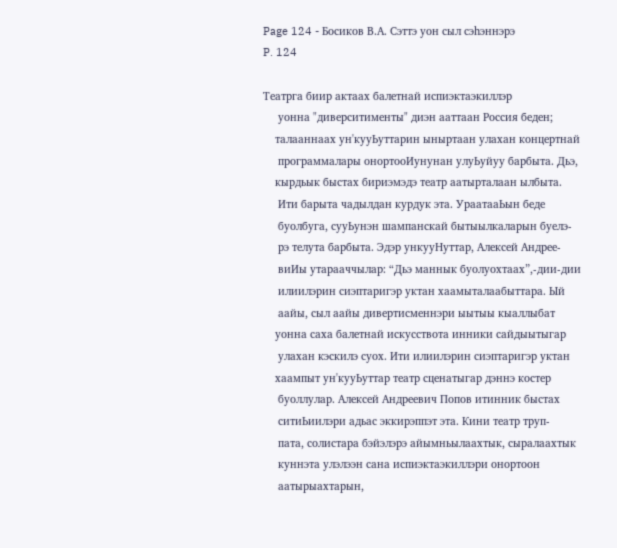Page 124 - Босиков В.А. Сэттэ уон сыл сэһэннэрэ
P. 124

Театрга биир актаах балетнай испиэктаэкиллэр
     уонна "диверситименты" диэн ааттаан Россия беден;
    талааннаах ун'кууЬуттарин ыныртаан улахан концертнай
     программалары онортооИунунан улуЬуйуу барбыта. Дьэ,
    кырдьык быстах бириэмэдэ театр аатырталаан ылбыта.
     Ити барыта чадылдан курдук эта. УраатааЬын беде
     буолбуга, сууЬунэн шампанскай бытыылкаларын буелэ-
     рэ телута барбыта. Эдэр ункууНуттар, Алексей Андрее-
     виИы утарааччылар: “Дьэ маннык буолуохтаах”,-дии-дии
     илиилэрин сиэптаригэр уктан хаамыталаабыттара. Ый
     аайы, сыл аайы дивертисменнэри ыытыы кыаллыбат
    уонна саха балетнай искусствота инники сайдыытыгар
     улахан кэскилэ суох. Ити илиилэрин сиэптаригэр уктан
    хаампыт ун'кууЬуттар театр сценатыгар дэннэ костер
     буоллулар. Алексей Андреевич Попов итинник быстах
     ситиЬиилэри адьас эккирэппэт эта. Кини театр труп-
     пата, солистара бэйэлэрэ айымньылаахтык, сыралаахтык
     куннэта улэлээн сана испиэктаэкиллэри онортоон
     аатырыахтарын,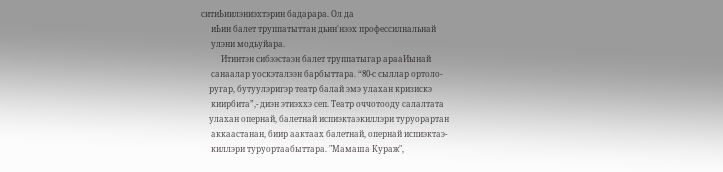ситиЬиилэниэхтэрин бадарара. Ол да
     иЬин балет труппатыттан дьин'нээх профессилнальнай
     улэни модьуйара.
          Итинтэн сибээстаэн балет труппатыгар арааИынай
     санаалар уоскэталээн барбыттара. “80-с сыллар ортоло-
    ругар, бутуулэригэр театр балай эмэ улахан кризискэ
     киирбита”,- диэн этиэххэ сеп. Театр оччотооду салалтата
    улахан опернай, балетнай испиэктаэкиллэри туруорартан
     аккаастанан, биир аактаах балетнай, опернай испиэктаэ-
     киллэри туруортаабыттара. "Мамаша Кураж",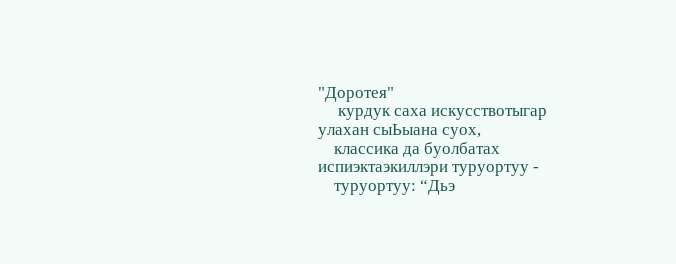"Доротея"
     курдук саха искусствотыгар улахан сыЬыана суох,
    классика да буолбатах испиэктаэкиллэри туруортуу -
    туруортуу: “Дьэ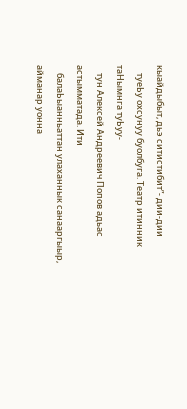кыайдыбыт, дьэ ситистибит”- дии-дии
    туеЬу охсунуу буолбуга. Театр итинник таНымнга туЬуу-
    тун Алексей Андреевич Попов адьас астымматада. Ити
    балаЬыанньаттан улаханнык санааргыыр, айманар уонна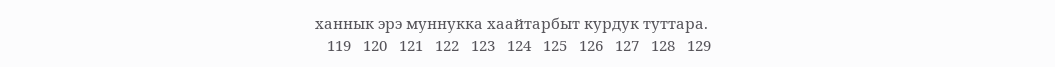ханнык эрэ муннукка хаайтарбыт курдук туттара.
   119   120   121   122   123   124   125   126   127   128   129